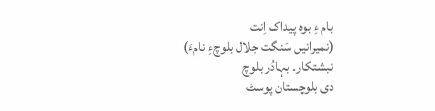بام ءِ بوہ پیداک اِنت
(نمیرانیں سَنگت جلال بلوچءِ نامءَ)
نبشتکار۔ بہادُر بلوچ
دی بلوچستان پوسٹ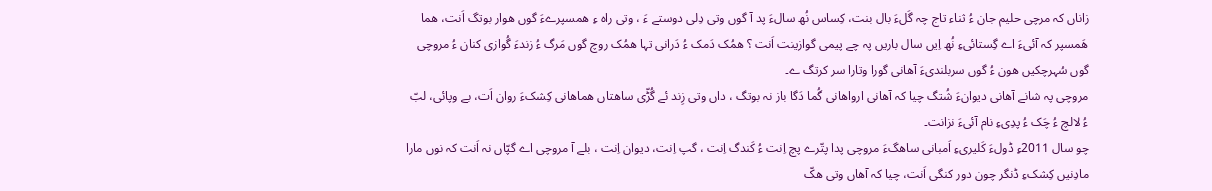زاناں کہ مرچی حلیم جان ءُ ثناء تاج چہ گَلءَ بال بنت، کِساس نُھ سالءَ پد آ گوں وتی دِلی دوستے ءَ ، وتی راہ ءِ ھمسپرےءَ گوں ھوار بوتگ اَنت، ھما ھَمسپر کہ آئیءَ اے گِستائیءِ نُھ اِیں سال باریں پہ چے پیمی گوازینت اَنت ؟ ھمُک دَمک ءُ دَرانی تہا ھمُک روچ گوں مَرگ ءُ زندءَ گُوازی کنان ءُ مروچی گوں سُہرچکیں ھون ءُ گوں سربلندیءَ آھانی گورا وتارا سر کرتگ ے۔
مروچی پہ شانے آھانی دیوانءَ شُتگ چیا کہ آھانی ارواھانی گُما دَگا باز نہ بوتگ ، داں وتی زِند ئے گُڑّی ساھتاں ھماھانی کِشکءَ روان اَت، بے وپائی، لبّ ءُ لالچ ءُ چَک ءُ پدِیءِ نام آئیءَ نزانت۔
چو سال 2011ءِ ڈولءَ کَلیریءِ اَمبانی ساھگءَ مروچی پدا پتّرے پچ اِنت ءُ کَندگ اِنت ، گپ اِنت، دیوان اِنت ، بلے آ مروچی اے گپّاں نہ اَنت کہ نوں مارا مادِنیں کِشکءِ ڈنگر چون دور کنگی اَنت، چیا کہ آھاں وتی ھکّ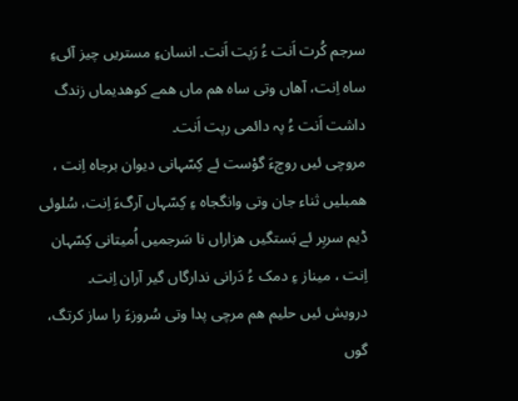سرجم کُرت اَنت ءُ رَپت اَنت۔ انسانءِ مستریں چیز آئیءِ ساہ اِنت، آھاں وتی ساہ ھم ماں ھمے کوھدیماں زندگ داشت اَنت ءُ پہ دائمی رپت اَنت۔
مروچی ئیں روچءَ گوْست ئے کِسّہانی دیوان برجاہ اِنت ، ھمبلیں ثناء جان وتی وانگجاہ ءِ کِسّہاں آرگءَ اِنت، سُلوئی ڈیم سربِر ئے بَستگیں ھزاراں نا سَرجمیں اُمیتانی کِسّہان اِنت ، میناز ءِ دمک ءُ دَرانی ندارگاں گیر آران اِنت۔
درویش ئیں حلیم ھم مرچی پدا وتی سُروزءَ را ساز کرتگ، گوں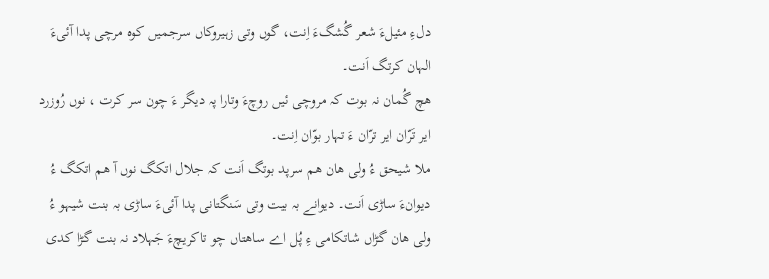دلءِ مئیلءَ شعر گُشگءَ اِنت، گوں وتی زہیروکاں سرجمیں کوہ مرچی پدا آئیءَ الہان کرتگ اَنت۔
ھچ گُمان نہ بوت کہ مروچی ئیں روچءَ وتارا پہ دیگر ءَ چون سر کرت ، نوں رُوزرد ایر تَرّان ایر ترّان ءَ تہار بوّان اِنت۔
ملا شیحق ءُ ولی ھان ھم سرپد بوتگ اَنت کہ جلال اتکگ نوں آ ھم اتکگ ءُ دیوانءَ ساڑی اَنت۔ دیوانے بہ بیت وتی سَنگتانی پدا آئیءَ ساڑی بہ بنت شیہو ءُ ولی ھان گڑاں شاتکامی ءِ پُل اے ساھتاں چو تاکریچءَ جَہلاد نہ بنت گڑا کدی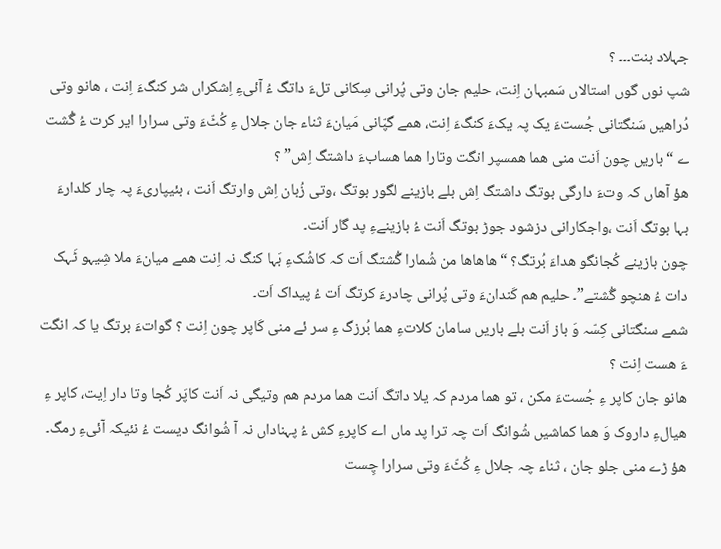جہلاد بنت۔۔۔ ؟
شپ نوں گوں استالاں سَمبہان اِنت، حلیم جان وتی پُرانی سِکانی تلءَ داتگ ءُ آئیءِ اِشکراں شر کنگءَ اِنت ، ھانو وتی دُراھیں سَنگتانی جُستءَ یک پہ یکءَ کنگءَ اِنت، ھمے گپّانی مَیانءَ ثناء جان جلال ءِ کُٹّءَ وتی سرارا ایر کرت ءُ گُشت ے “باریں چون اَنت منی ھما ھمسپر انگت وتارا ھما ھسابءَ داشتگ اِش” ؟
ھؤ آھاں کہ وتءَ دارگی بوتگ داشتگ اِش بلے بازینے لگور بوتگ ،وتی زُبان اِش وارتگ اَنت ، بئیپاریءَ پہ چار کلدارءَ بہا بوتگ اَنت ،واجکارانی دزشود جوڑ بوتگ اَنت ءُ بازینےءِ پد گار اَنت۔
چون بازینے کُجانگو ھداءَ بُرتگ؟ “ھاھاھا من شُمارا گُشتگ اَت کہ کاشُکءِ بَہا کنگ نہ اِنت ھمے میانءَ ملا شِیہو ٹَہک دات ءُ ھنچو گُشتے”۔ حلیم ھم کَندانءَ وتی پُرانی چادرءَ کرتگ اَت ءُ پیداک اَت۔
شمے سنگتانی کِسّہ وَ باز اَنت بلے باریں سامان کلاتءِ ھما بُرزگ ءِ سر ئے منی کَاپر چون اِنت ؟ گواتءَ برتگ یا کہ انگت ءَ ھست اِنت ؟
ھانو جان کاپر ءِ جُستءَ مکن ، تو ھما مردم کہ یلا داتگ اَنت ھما مردم ھم وتیگی نہ اَنت کاپَر کُجا وتا دار اِیت، کاپر ءِ ھیالءِ داروک وَ ھما کماشیں شُوانگ اَت چہ ترا پد ماں اے کاپرءِ کش ءُ پہناداں نہ آ شُوانگ دیست ءُ نئیکہ آئیءِ رمگ۔
ھؤ ڑے منی جلو جان ، ثناء چہ جلال ءِ کُٹّءَ وتی سرارا چِست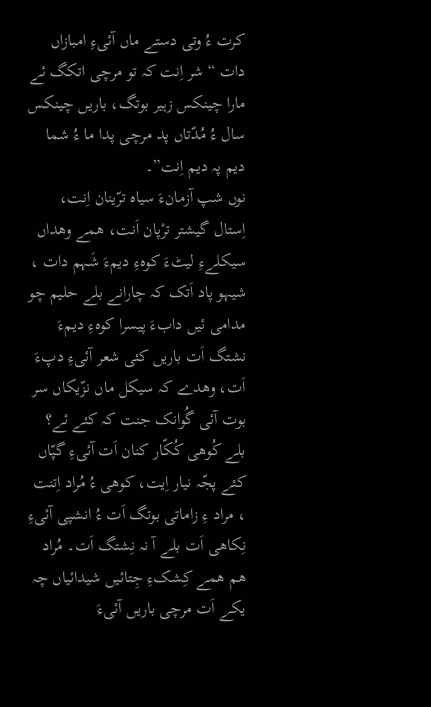کرت ءُ وتی دستے ماں آئیءِ امبازاں دات “شر اِنت کہ تو مرچی اتکگ ئے مارا چینکس زہیر بوتگ، باریں چینکس سال ءُ مُدّتاں پد مرچی پدا ما ءُ شما دیم پہ دیم اِنت”۔
نوں شپ آزمانءَ سیاہ ترّینان اِنت، اِستال گیشتر ترْپان اَنت، ھمے وھداں سیکلےءِ لیٹءَ کوہءِ دیمءَ شَہم دات ، شیہو پاد اَتک کہ چارانے بلے حلیم چو مدامی ئیں دابءَ پیسرا کوہءِ دیمءَ نشتگ اَت باریں کئی شعر آئیءِ دپءَ اَت، وھدے کہ سیکل ماں نزّیکاں سر بوت آئی گُوانک جنت کہ کئے ئے؟
بلے کُوھی کُکّار کنان اَت آئیءِ گپّاں کئے پجّہ نیار اِیت، کوھی ءُ مُراد اِتنت ، مراد ءِ زاماتی بوتگ اَت ءُ انشپی آئیءِ نِکاھی اَت بلے آ نہ نِشتگ اَت۔ مُراد ھم ھمے کِشکءِ جِتائیں شیدائیاں چہ یکے اَت مرچی باریں آئیءَ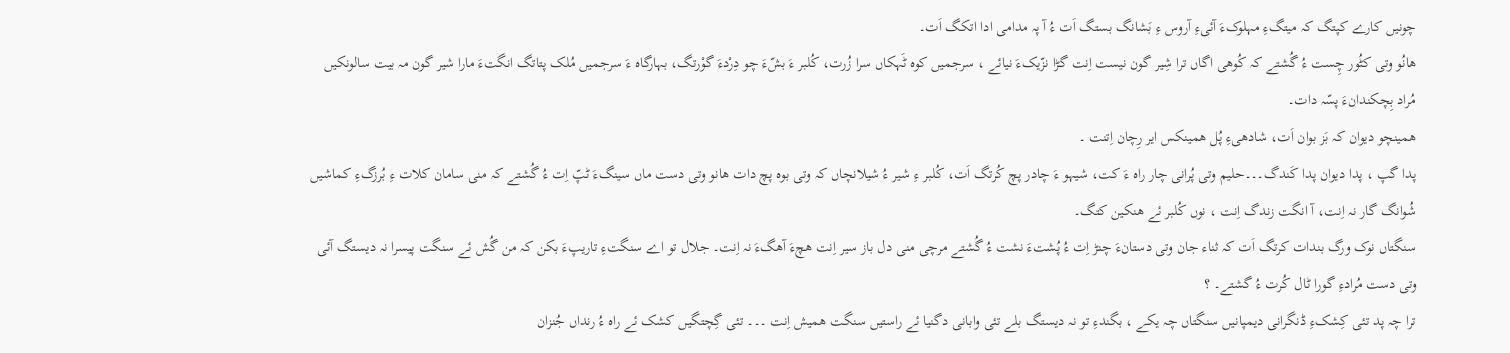چونیں کارے کپتگ کہ میتگءِ مہلوکءَ آئیءِ آروس ءِ بَشانگ بستگ اَت ءُ آ پہ مدامی ادا اتکگ اَت۔
ھانُو وتی کٹُور چِست ءُ گُشتے کہ کُوھی اگاں ترا شِیر گون نیست اِنت گڑا نزّیکءَ نیائے ، سرجمیں کوہ ٹَہکاں سرا زُرت، کُلبر ءَ بشّءَ چو دِرْدءَ گوْرتگ، بہارگاہ ءَ سرجمیں مُلک پتاتگ انگتءَ مارا شیر گون مہ بیت سالونکیں مُراد بِچکندانءَ پسّہ دات۔
ھمینچو دیوان کہ بَز بوان اَت، شادھیءِ پُل ھمینکس ایر رِچان اِتنت ۔
پدا گپ ، پدا دیوان پدا کَندگ۔۔۔حلیم وتی پُرانی چار راہ ءَ کت، شیہو ءَ چادر پچ کُرتگ اَت، کُلبر ءِ شیر ءُ شیلانچاں کہ وتی بوہ پچ دات ھانو وتی دست ماں سینگءَ ٹپّ اِت ءُ گُشتے کہ منی سامان کلات ءِ بُرزگءِ کماشیں شُوانگ گار نہ اِنت، آ انگت زندگ اِنت ، نوں کُلبر ئے ھنکین کتگ۔
سنگتاں نوک ورگ بندات کرتگ اَت کہ ثناء جان وتی دستانءَ چنڑ اِت ءُ پُشتءَ نشت ءُ گُشتے مرچی منی دل باز سیر اِنت ھچءَ آھگءَ نہ اِنت۔ جلال تو اے سنگتءِ تاریپءَ بکن کہ من گُش ئے سنگت پیسرا نہ دیستگ آئی وتی دست مُرادءِ گورا ٹال کُرت ءُ گشتے۔ ؟
ترا چہ پد تئی کِشکءِ ڈنگرانی دیمپانیں سنگتاں چہ یکے ، بگندءِ تو نہ دیستگ بلے تئی وابانی دگنیا ئے راستیں سنگت ھمیش اِنت ۔۔۔ تئی گِچتگیں کشک ئے راہ ءُ رنداں جُنزان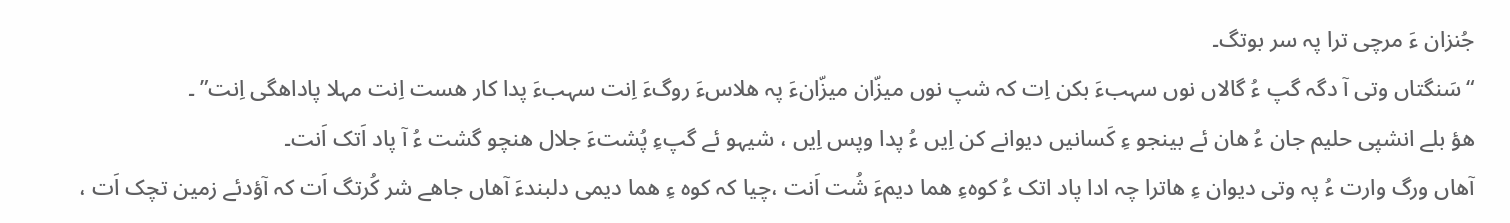جُنزان ءَ مرچی ترا پہ سر بوتگ۔
“سَنگتاں وتی آ دگہ گپ ءُ گالاں نوں سہبءَ بکن اِت کہ شپ نوں میزّان میزّانءَ پہ ھلاسءَ روگءَ اِنت سہبءَ پدا کار ھست اِنت مہلا پاداھگی اِنت” ۔
ھؤ بلے انشپی حلیم جان ءُ ھان ئے بینجو ءِ کَسانیں دیوانے کن اِیں ءُ پدا وپس اِیں ، شیہو ئے گپءِ پُشتءَ جلال ھنچو گشت ءُ آ پاد اَتک اَنت۔
آھاں ورگ وارت ءُ پہ وتی دیوان ءِ ھاترا چہ ادا پاد اتک ءُ کوہءِ ھما دیمءَ شُت اَنت ،چیا کہ کوہ ءِ ھما دیمی دلبندءَ آھاں جاھے شر کُرتگ اَت کہ آؤدئے زمین تچک اَت ،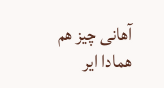آھانی چیز ھم ھمادا ایر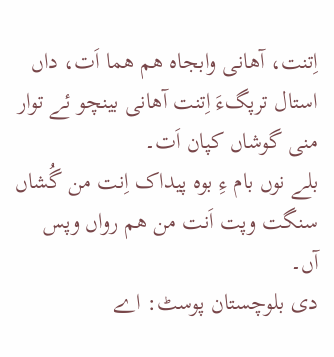اِتنت، آھانی وابجاہ ھم ھما اَت، داں استال ترپگءَ اِتنت آھانی بینچو ئے توار منی گوشاں کپان اَت۔
بلے نوں بام ءِ بوہ پیداک اِنت من گُشاں سنگت وپت اَنت من ھم رواں وپس آں۔
دی بلوچستان پوسٹ: اے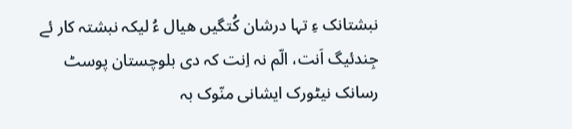نبشتانک ءِ تہا درشان کُتگیں ھیال ءُ لیکہ نبشتہ کار ئے جِندئیگ اَنت، الّم نہ اِنت کہ دی بلوچستان پوسٹ رسانک نیٹورک ایشانی منّوک بہ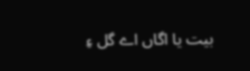بیت یا اگاں اے گل ءِ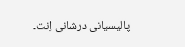پالیسیانی درشانی اِنت۔